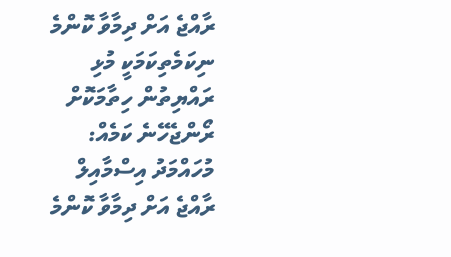ރާއްޖެ އަށް ދިމާވާ ކޮންމެ ނިކަމެތިކަމަކީ މުޅި ރައްޔިތުން ހިތާމަކޮށް ރޯންޖެހޭނެ ކަމެއް: މުހައްމަދު އިސްމާއިލް
ރާއްޖެ އަށް ދިމާވާ ކޮންމެ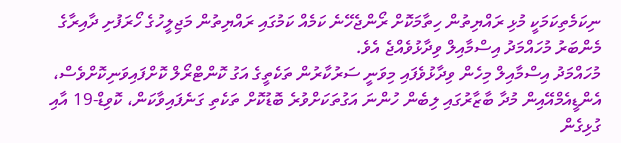ނިކަމެތިކަމަކީ މުޅި ރައްޔިތުން ހިތާމަކޮށް ރޯންޖެހޭނެ ކަމެއް ކަމުގައި ރައްޔިތުން މަޖިލީހުގެ ހޯރަފުށި ދާއިރާގެ މެންބަރު މުހައްމަދު އިސްމާއިލް ވިދާޅުވެއްޖެ އެވެ.
މުހައްމަދު އިސްމާއިލް މިހެން ވިދާޅުވެފައި މިވަނީ ސަރުކާރުން ތަކެތީގެ އަގު ކޮންޓްރޯލް ކޮށްފައިވަނިކޮށްވެސް، އެންޑީއެމްއޭއިން މުދާ ބާޒާރުގައި ލިބެން ހުންނަ އަގުތަކަށްވުރެ ބޮޑުކޮށް ތަކެތި ގަނެފައިވާކަން، ކޮވިޑް-19 އާއި ގުޅިގެން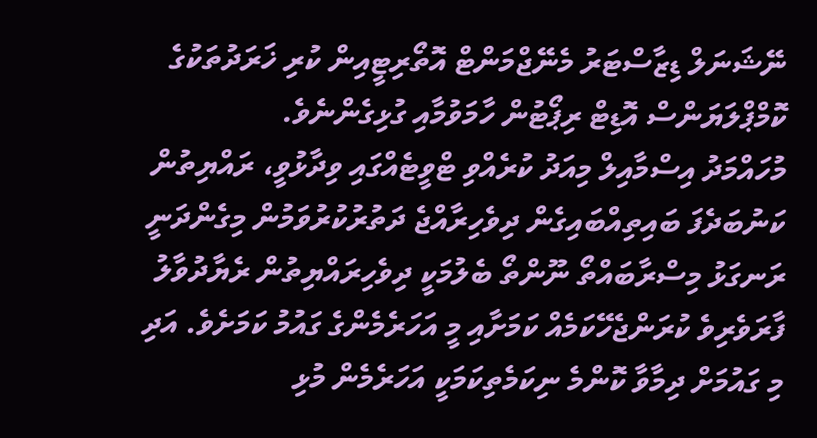ނޭޝަނަލް ޑިޒާސްޓަރު މެނޭޖްމަންޓް އޮތޯރިޓީއިން ކުރި ޚަރަދުތަކުގެ ކޮމްޕްލަޔަންސް އޮޑިޓް ރިޕޯޓުން ހާމަވުމާއި ގުޅިގެންނެވެ.
މުހައްމަދު އިސްމާއިލް މިއަދު ކުރެއްވި ޓްވީޓެއްގައި ވިދާޅުވީ، ރައްޔިތުން ކަނުބަދެފަ ބައިތިއްބައިގެން ދިވެހިރާއްޖެ ދަތުރުކުރުވަމުން މިގެންދަނީ ރަނގަޅު މިސްރާބައްތޯ ނޫންތޯ ބެލުމަކީ ދިވެހިރައްޔިތުން ރެޔާދުވާލު ފާރަވެރިވެ ކުރަންޖެހޭކަމެއް ކަމަށާއި މީ އަހަރެމެންގެ ގައުމު ކަމަށެވެ. އަދި މި ގައުމަށް ދިމާވާ ކޮންމެ ނިކަމެތިކަމަކީ އަހަރެމެން މުޅި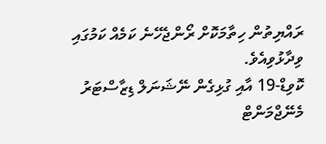ރައްޔިތުން ހިތާމަކޮށް ރޯންޖެހޭނެ ކަމެއް ކަމުގައި ވިދާޅުވިއެވެ.
ކޮވިޑް-19 އާއި ގުޅިގެން ނޭޝަނަލް ޑިޒާސްޓަރު މެނޭޖްމަންޓް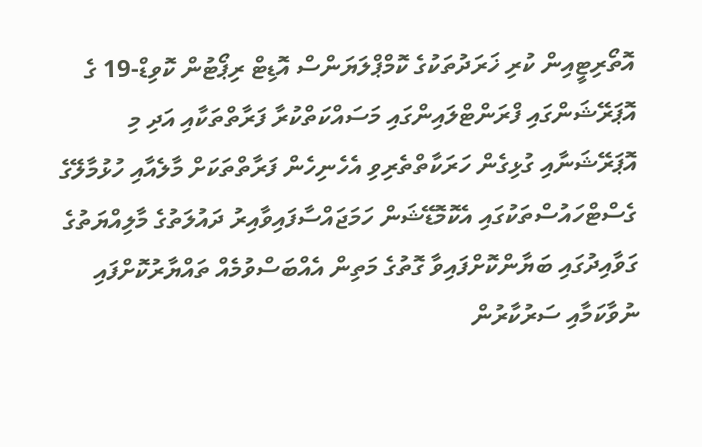އޮތޯރިޓީއިން ކުރި ޚަރަދުތަކުގެ ކޮމްޕްލަޔަންސް އޮޑިޓް ރިޕޯޓުން ކޮވިޑް-19 ގެ އޮޕަރޭޝަންގައި ފްރަންޓްލައިންގައި މަސައްކަތްކުރާ ފަރާތްތަކާއި އަދި މި އޮޕަރޭޝަނާއި ގުޅިގެން ހަރަކާތްތެރިވި އެހެނިހެން ފަރާތްތަކަށް މާލެއާއި ހުޅުމާލޭގެ ގެސްޓްހައުސްތަކުގައި އެކޮމޮޑޭޝަން ހަމަޖައްސާފައިވާއިރު ދައުލަތުގެ މާލިއްޔަތުގެ ގަވާއިދުގައި ބަޔާންކޮށްފައިވާ ގޮތުގެ މަތިން އެއްބަސްވުމެއް ތައްޔާރުކޮށްފައި ނުވާކަމާއި ސަރުކާރުން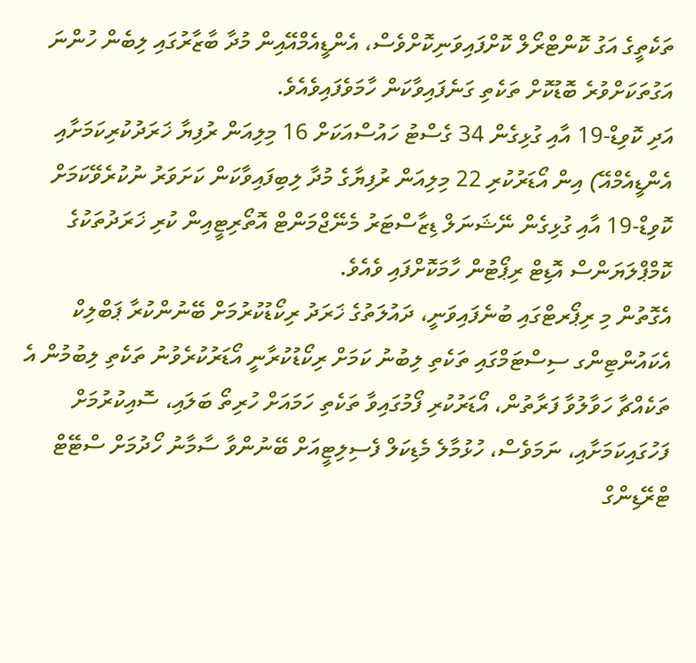ތަކެތީގެ އަގު ކޮންޓްރޯލް ކޮށްފައިވަނިކޮށްވެސް، އެންޑީއެމްއޭއިން މުދާ ބާޒާރުގައި ލިބެން ހުންނަ އަގުތަކަށްވުރެ ބޮޑުކޮށް ތަކެތި ގަނެފައިވާކަން ހާމަވެފައިވެއެވެ.
އަދި ކޮވިޑް-19 އާއި ގުޅިގެން 34 ގެސްޓު ހައުސްއަކަށް 16 މިލިއަން ރުފިޔާ ޚަރަދުކުރިކަމަށާއި އެންޑީއެމްއޭ) އިން އޯޑަރުކުރި 22 މިލިއަން ރުފިޔާގެ މުދާ ލިބިފައިވާކަން ކަށަވަރު ނުކުރެވޭކަމަށް ކޮވިޑް-19 އާއި ގުޅިގެން ނޭޝަނަލް ޑިޒާސްޓަރު މެނޭޖްމަންޓް އޮތޯރިޓީއިން ކުރި ޚަރަދުތަކުގެ ކޮމްޕްލަޔަންސް އޮޑިޓް ރިޕޯޓުން ހާމަކޮށްފައި ވެއެވެ.
އެގޮތުން މި ރިޕޯރޓްގައި ބުނެފައިވަނީ، ދައުލަތުގެ ޚަރަދު ރިކޯޑުކުރުމަށް ބޭނުންކުރާ ޕަބްލިކް އެކައުންޓިންގ ސިސްޓަމްގައި ތަކެތި ލިބުނު ކަމަށް ރިކޯޑުކުރާނީ އޯޑަރުކުރެވުނު ތަކެތި ލިބުމުން އެ ތަކެއްޗާ ހަވާލުވާ ފަރާތުން، އޯޑަރުކުރި ފޯމުގައިވާ ތަކެތި ހަމައަށް ހުރިތޯ ބަލައި، ސޮއިކުރުމަށް ފަހުގައިކަމަށާއި، ނަމަވެސް، ހުޅުމާލެ މެޑިކަލް ފެސިލިޓީއަށް ބޭނުންވާ ސާމާނު ހޯދުމަށް ސްޓޭޓް ޓްރޭޑިންގް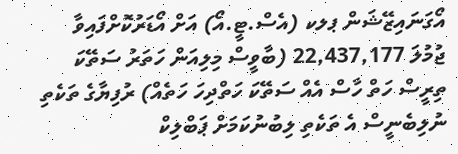އޯގަނައިޒޭޝަން ޕލކ (އެސް.ޓީ.އޯ) އަށް އޯޑަރުކޮށްފައިވާ ޖުމުލަ 22,437,177 (ބާވީސް މިލިއަން ހަތަރު ސަތޭކަ ތިރީސް ހަތް ހާސް އެއް ސަތޭކަ ހަތްދިހަ ހަތެއް) ރުފިޔާގެ ތަކެތި ނުލިބެނީސް އެ ތަކެތި ލިބުނުކަމަށް ޕަބްލިކް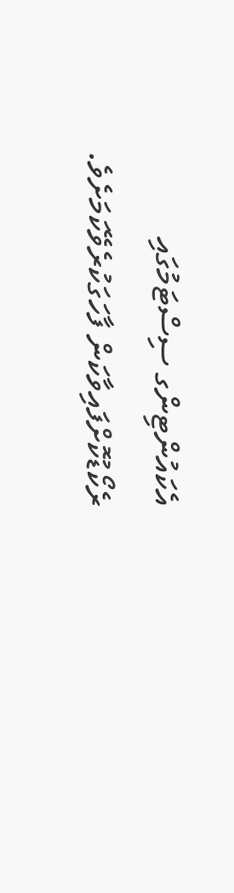އެކައުންޓިންގ ސިސްޓަމުގައި ރެކޯޑުކޮށްފައިވާކަން ފާހަގަކުރެވޭކަމަށެވެ.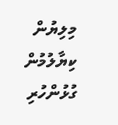މިލިޔުން ކިޔާލުމުން
ގުޅުންހުރި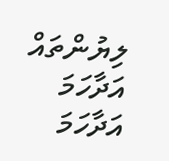ލިޔުންތައް
އަދާހަމަ
އަދާހަމަ